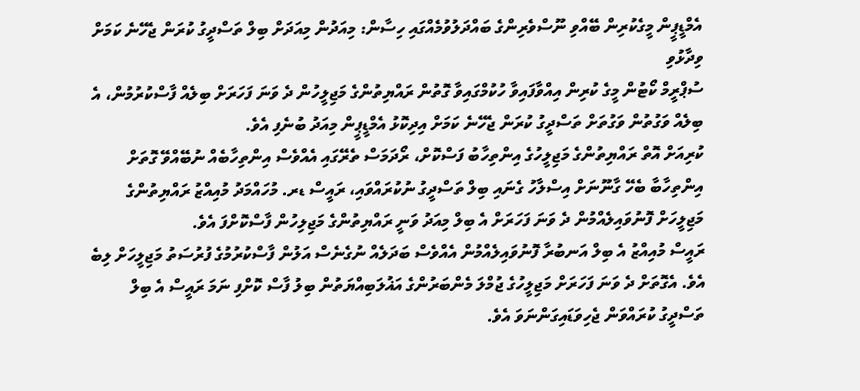އެމްޑީޕީން މީގެކުރިން ބޭއްވި ނޫސްވެރިންގެ ބައްދަލުވުމެއްގައި ހިސާން: މިއަދުން މިއަދަށް ބިލް ތަސްދީގު ކުރަން ޖެހޭނެ ކަމަށް ވިދާޅުވި
ސުޕްރީމް ކޯޓުން މީގެ ކުރިން އިއްވާފައިވާ ހުކުމްގައިވާ ގޮތުން ރައްޔިތުންގެ މަޖިލީހުން ދެ ވަނަ ފަހަރަށް ބިލެއް ފާސްކުރުމުން، އެ ބިލެއް ވަގުތުން ވަގުތަށް ތަސްދީގު ކުރަން ޖެހޭނެ ކަމަށް އިދިކޮޅު އެމްޑީޕީން މިއަދު ބުނެފި އެވެ.
ކުރިއަށް އޮތް ރައްޔިތުންގެ މަޖިލީހުގެ އިންތިހާބު ފަސްކޮށް، ރޯދަމަސް ތެރޭގައި އެއްވެސް އިންތިހާބެއް ނުބޭއްވޭ ގޮތަށް އިންތިހާބާ ބެހޭ ގާނޫނަށް އިސްލާހު ގެނައި ބިލް ތަސްދީގު ނުކުރައްވައި، ރައީސް ޑރ. މުހައްމަދު މުއިއްޒު ރައްޔިތުންގެ މަޖިލީހަށް ފޮނުވައިލެއްމުން ދެ ވަނަ ފަހަރަށް އެ ބިލް މިއަދު ވަނީ ރައްޔިތުންގެ މަޖިލިހުން ފާސްކޮށްފަ އެވެ.
ރައީސް މުއިއްޒު އެ ބިލް އަނބުރާ ފޮނުވައިލެއްމުން އެއްވެސް ބަދަލެއް ނުގެނެސް އަލުން ފާސްކުރުމުގެ ފުރުސަތު މަޖިލީހަށް ލިބެ އެވެ. އެގޮތަށް ދެ ވަނަ ފަހަރަށް މަޖިލީހުގެ ޖުމްލަ މެންބަރުންގެ އަޣުލަބިއްޔަތުން ބިލު ފާސް ކޮށްފި ނަމަ ރައީސް އެ ބިލް ތަސްދީގު ކުރައްވަން ޖެހިވަޑައިގަންނަވަ އެވެ.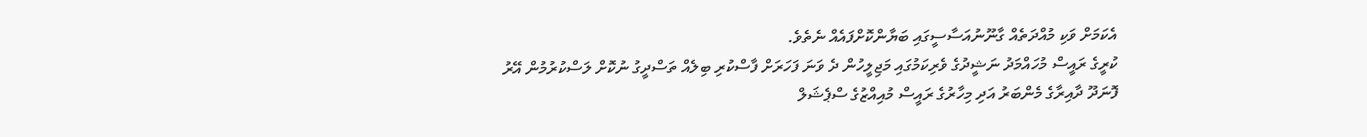އެކަމަށް ވަކި މުއްދަތެއް ގާނޫނުއަސާސީގައި ބަޔާންކޮށްފައެއް ނެތެވެ.
ކުރީގެ ރައީސް މުހައްމަދު ނަޝީދުގެ ވެރިކަމުގައި މަޖިލީހުން ދެ ވަނަ ފަހަރަށް ފާސްކުރި ބިލެއް ތަސްދީގު ނުކޮށް ލަސްކުރުމުން އޭރު ފޮނަދޫ ދާއިރާގެ މެންބަރު އަދި މިހާރުގެ ރައީސް މުއިއްޒުގެ ސްޕެޝަލް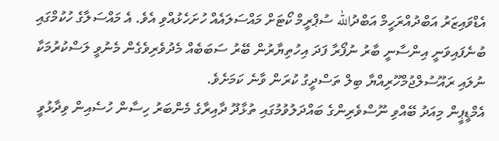އެޑްވައިޒަރު އަބްދުއްރަހީމް އަބްދުالله ސުޕްރީމް ކޯޓަށް މައްސަލައެއް ހުށަހެޅުއްވި އެވެ. އެ މައްސަލާގެ ހުކުމްގައި ބުނެފައިވަނީ އިންސާނީ ބާރު ނުފޯރާ ފަދަ އިހުތިޔާރުން ބޭރު ސަބަބެއް މެދުވެރިވެގެން މެނުވީ ލަސްކުރުމަކާ ނުލައި ރައޫސުލްޖުމްހޫރިއްޔާ ބިލް ތަސްދީގު ކުރަން ވާނެ ކަމަށެވެ.
އެމްޑީޕީން މިއަދު ބޭއްވި ނޫސްވެރިންގެ ބައްދަލުވުމުގައި ތުޅާދޫ ދާއިރާގެ މެންބަރު ހިސާން ހުސެއިން ވިދާޅުވީ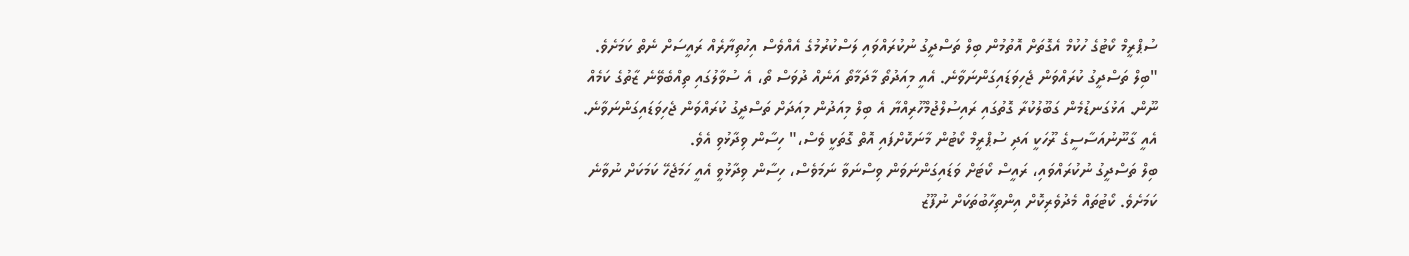ސުޕްރީމް ކޯޓުގެ ހުކުމް އެގޮތަށް އޮތުމުން ބިލް ތަސްދީގު ނުކުރައްވައި ލަސްކުރުމުގެ އެއްވެސް އިހުތިޔާރެއް ރައީސަށް ނެތް ކަމަށެވެ.
"ބިލް ތަސްދީގު ކުރައްވަން ޖެހިވަޑައިގަންނަވާނެ. އެއީ މިއަދުތޯ މާދަމާތޯ އަނެއް ދުވަސް ތޯ، އެ ސުވާލުގައި ތިއްބެވޭނެ ޒާތުގެ ކަމެއް ނޫން. އަޅުގަނޑުމެން ގަބޫލުކުރާ ގޮތުގައި ރައިސުލްޖުމްހޫރިއްޔާ އެ ބިލް މިއަދުން މިއަދަށް ތަސްދީގު ކުރައްވަން ޖެހިވަޑައިގަންނަވާނެ. އެއީ ގާނޫނުއަސާސީގެ ރޫހަކީ އަދި ސުޕްރީމް ކޯޓުން މާނަކޮށްފައި އޮތް ގޮތަކީ ވެސް،" ހިސާން ވިދާޅުވި އެވެ.
ބިލް ތަސްދީގު ނުކުރައްވައި، ރައީސް ކޯޓަށް ވަޑައިގަންނަވަން ވިސްނަވާ ނަމަވެސް، ހިސާން ވިދާޅުވީ އެއީ ހަމަޖެހޭ ކަމަކަށް ނުވާނެ ކަމަށެވެ. ކޯޓުތައް މެދުވެރިކޮށް އިންތިހާބުތަކަށް ނުފޫޒު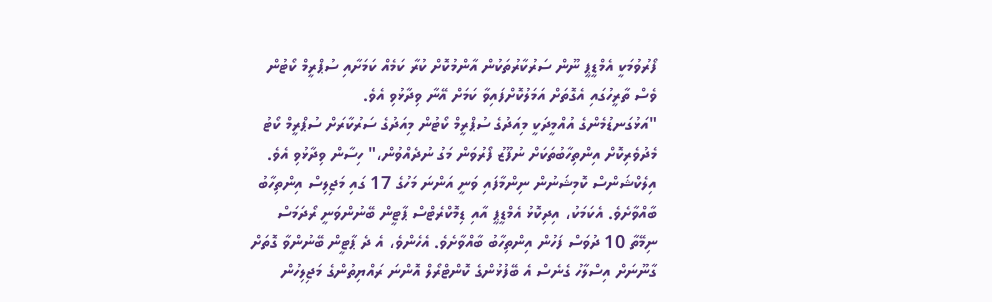ފޯރުވުމަކީ އެމްޑީޕީ ނޫން ސަރުކާރުތަކުން އާންމުކޮށް ކުރާ ކަމެއް ކަމަށާއި ސުޕްރީމް ކޯޓުން ވެސް ތާރީހުގައި އެގޮތަށް އަމަލުކޮށްފައިވާ ކަމަށް އޭނާ ވިދާޅުވި އެވެ.
"އަޅުގަނޑުމެންގެ އުއްމީދަކީ މިއަދުގެ ސުޕްރީމް ކޯޓުން މިއަދުގެ ސަރުކާރަށް ސުޕްރީމް ކޯޓު މެދުވެރިކޮށް އިންތިހާބުތަކަށް ނުފޫޒު ފޯރުވަން މަގު ނުދެއްވުން،" ހިސާން ވިދާޅުވި އެވެ.
އިލެކްޝަންސް ކޮމިޝަނުން ނިންމާފައި ވަނީ އަންނަ މަހުގެ 17 ގައި މަޖިލިސް އިންތިހާބު ބާއްވާށެވެ. އެކަމަކު، އިދިކޮޅު އެމްޑީޕީ އާއި ޑިމޮކްރެޓްސް ޕާޓީން ބޭނުންވަނީ ރޯދަމަސް ނިމޭތާ 10 ދުވަސް ފަހުން އިންތިހާބު ބާއްވާށެވެ. އެހެންވެ، އެ ދެ ޕާޓީން ބޭނުންވާ ގޮތަށް ގާނޫނަށް އިސްލާހު ގެނެސް އެ ބޭފުޅުންގެ ކޮންޓްރޯލް އޮންނަ ރައްޔިތުންގެ މަޖިލިހުން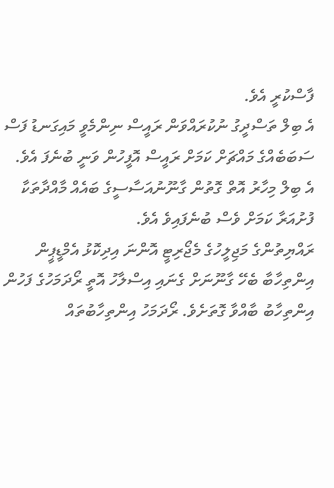ފާސްކުރީ އެވެ.
އެ ބިލް ތަސްދީގު ނުކުރައްވަން ރައީސް ނިންމެވީ މައިގަނޑު ފަސް ސަބަބެއްގެ މައްޗަށް ކަމަށް ރައީސް އޮފީހުން ވަނީ ބުނެފަ އެވެ. އެ ބިލް މިހާރު އޮތް ގޮތުން ގާނޫނުއަސާސީގެ ބައެއް މާއްދާތަކާ ފުށުއަރާ ކަމަށް ވެސް ބުނެފައިވެ އެވެ.
ރައްޔިތުންގެ މަޖިލީހުގެ މެޖޯރިޓީ އޮންނަ އިދިކޮޅު އެމްޑީޕީން އިންތިހާބާ ބެހޭ ގާނޫނަށް ގެނައި އިސްލާހު އޮތީ ރޯދަމަހުގެ ފަހުން އިންތިހާބު ބާއްވާ ގޮތަށެވެ. ރޯދަމަހު އިންތިހާބުތައް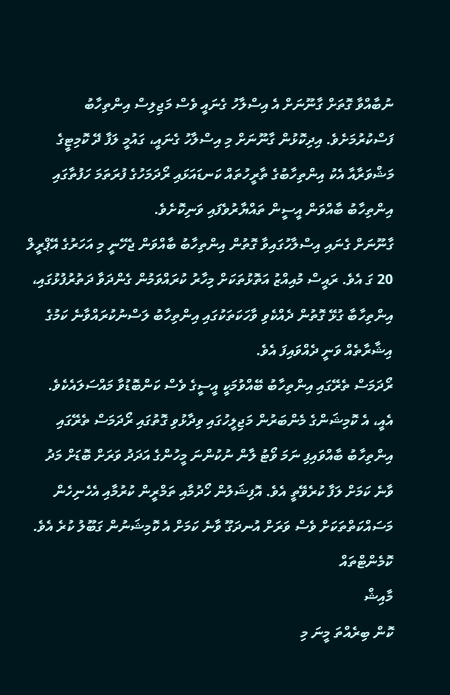ނުބާއްވާ ގޮތަށް ގާނޫނަށް އެ އިސްލާހު ގެނައީ ވެސް މަޖިލިސް އިންތިހާބު ފަސްކުރުމަށެވެ. އިދިކޮޅުން ގާނޫނަށް މި އިސްލާހު ގެނައީ، ގައުމީ ލަފާ ދޭ ކޮމިޓީގެ މަޝްވަރާއާ އެކު އިންތިހާބުގެ ތާރީހުތައް ކަނޑައަޅައި ރޯދަމަހުގެ ފުރަތަމަ ހަފުތާގައި އިންތިހާބު ބާއްވަން އީސީން ތައްޔާރުވެފައި ވަނިކޮށެވެ.
ގާނޫނަށް ގެނައި އިސްލާހުގައިވާ ގޮތުން އިންތިހާބު ބާއްވަން ޖެހޭނީ މި އަހަރުގެ އޭޕްރީލް 20 ގަ އެވެ. ރައީސް މުއިއްޒު އަތޮޅުތަކަށް މިހާރު ކުރައްވަމުން ގެންދަވާ ދަތުރުފުޅުގައި، އިންތިހާބާ ގުޅޭ ގޮތުން ދެއްކެވި ވާހަކަތަކުގައި އިންތިހާބު ލަސްނުކުރައްވާނެ ކަމުގެ އިޝާރާތެއް ވަނީ ދެއްވައިފަ އެވެ.
ރޯދަމަސް ތެރޭގައި އިންތިހާބު ބޭއްވުމަކީ އީސީގެ ވެސް ކަންބޮޑުވާ މައްސަލައެކެވެ. އެއީ، އެ ކޮމިޝަންގެ މެންބަރުން މަޖިލީހުގައި ވިދާޅުވި ގޮތުގައި ރޯދަމަސް ތެރޭގައި އިންތިހާބު ބާއްވައިފި ނަމަ ވޯޓު ލާން ނުކުންނަ މީހުންގެ އަދަދު ވަރަށް ބޮޑަށް މަދު ވާނެ ކަމަށް ލަފާ ކުރެވޭތީ އެވެ. އޮފިޝަލުން ހޯދުމާއި ތަމްރީން ކުރުމާއި އެހެނިހެން މަސައްކަތްތަކަށް ވެސް ވަރަށް އުނދަގޫ ވާނެ ކަމަށް އެ ކޮމިޝަނުން ގަބޫލު ކުރެ އެވެ.
ކޮމެންޓްތައް
މާއިޝް
ކޮން ބިރެއްތަ މީނަ މި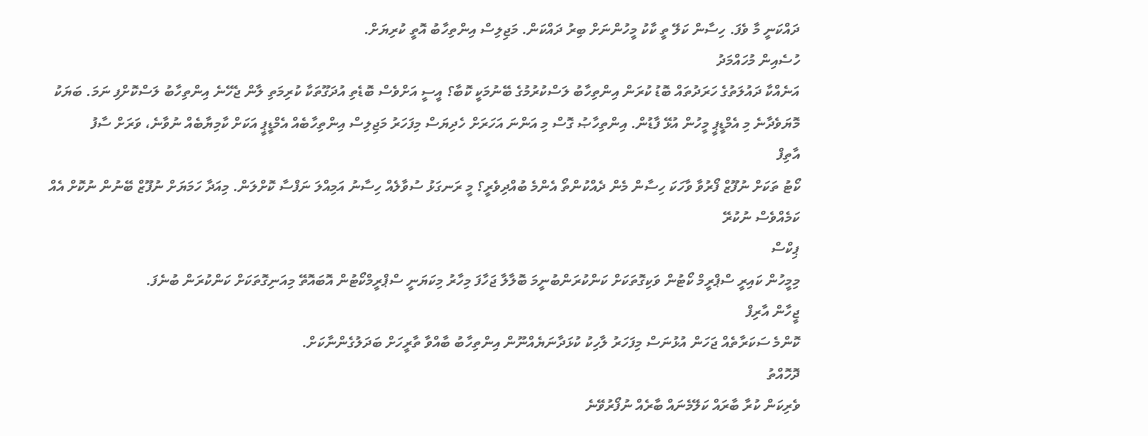ދައްކަނީ މާ ވެފަ. ހިސާން ކަލޭ ތީ ކާކު މީހުންނަށް ބިރު ދައްކަން. މަޖިލިސް އިންތިހާބު އޮތީ ކުރިޔަށް.
ހުސެއިން މުހައްމަދު
އަނެއްކާ ދައުލަތުގެ ހަރަދުތައް ބޮޑު ކުރަން އިންތިހާބު ލަސްކުރުމުގެ ބޭނުމަކީ ކޮބާ؟ އީސީ އަށްވެސް ބޮޑެތި އުދަގޫތަކާ ކުރިމަތި ލާން ޖެހޭނެ އިންތިހާބު ލަސްކޮށްފި ނަމަ. ބަޔަކު މޮޔަވެދާނެ މި އެމްޑީޕީ މީހުން އުޅޭ ފާޑުން. އިންތިހާޞު ގޮސް މި އަންނަ އަހަރަށް ހެދިޔަސް މިފަހަރު މަޖިލިސް އިންތިހާބެއް އެމްޑީޕީ އަކަށް ކާމިޔާބެއް ނުވާނެ، ވަރަށް ސާފު
އާތިފް
ކޯޓު ތަކަށް ނުފޫޒް ފޯރުވާ ވާހަކަ ހިސާން މެން ދެއްކުންތޯ އެންމެ ބުއްދިވެރީ؟ މީ ރަނގަޅު ސުވާލެއް ހިސާނު އަމިއްލަ ނަފްސާ ކޮށްލަން. މިއަދާ ހަމަޔަށް ނުފޫޒް ބޭނުން ނުކޮށް އެއް ކަމެއްވެސް ނުކުރޭ
ޕިކްސް
މިމީހުން ކައިރީ ސްޕްރީމް ކޯޓުން ވަކިގޮތަކަށް ކަންކުރަންބުނީމަ ބޮލާލާ ޖަހާފަ މިހާރު މިކަޔަނީ ސްޕްރީމްކޯޓުން އޮބައޮތޭ މިއަނިގޮތަކަށް ކަންކުރަން ބުނެފަ.
ޖީހާން އާރިފް
ކޮންމެ ސަކަރާތެއް ޖަހަން އުޅުނަސް މިފަހަރު ލާހިކު ކުޅަދާނަޔެއްނޫން އިންތިހާބު ބާއްވާ ތާރީހަށް ބަދަލުގެންނާކަށް.
ދޮހޮއްތު
ވެރިކަން ކުރާ ބާރައް ކަލޭމެނައް ބާރެއް ނުފޯރުވޭނެ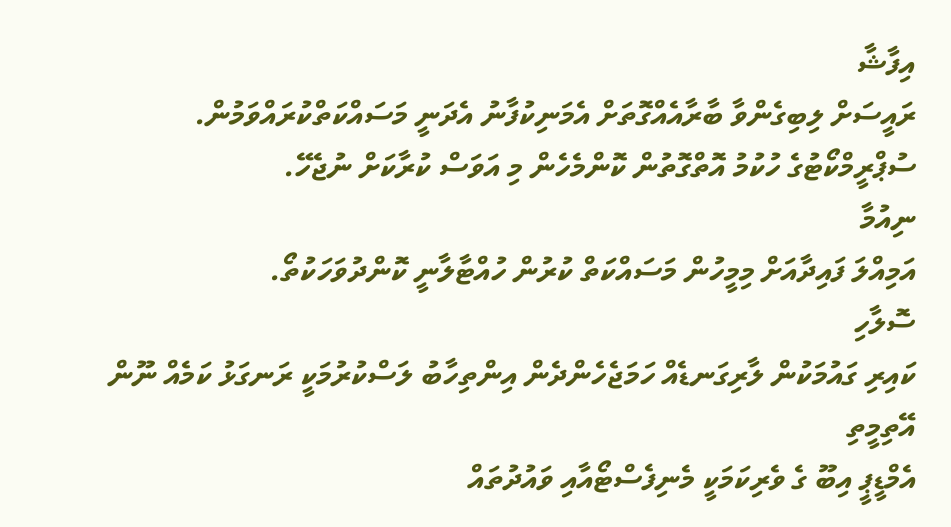އިފާޝާ
ރައީސަށް ލިބިގެންވާ ބާރާއެއްގޮތަށް އެމަނިކުފާނު އެދަނީ މަސައްކަތްކުރައްވަމުން. ސުޕްރީމްކޯޓުގެ ހުކުމު އޮތްގޮތުން ކޮންމެހެން މި އަވަސް ކުރާކަށް ނުޖެހޭ.
ނިއުމާ
އަމިއްލަ ފައިދާއަށް މިމީހުން މަސައްކަތް ކުރުން ހުއްޓާލާނީ ކޮންދުވަހަކުތޯ.
ސޮލާހި
ކައިރި ގައުމަކުން ލާރިގަނޑެއް ހަމަޖެހެންދެން އިންތިހާބު ލަސްކުރުމަކީ ރަނގަޅު ކަމެއް ނޫން
އޭތިމީތި
އެމްޑީޕީ އިބޫ ގެ ވެރިކަމަކީ މެނިފެސްޓޯއާއި ވައުދުތައް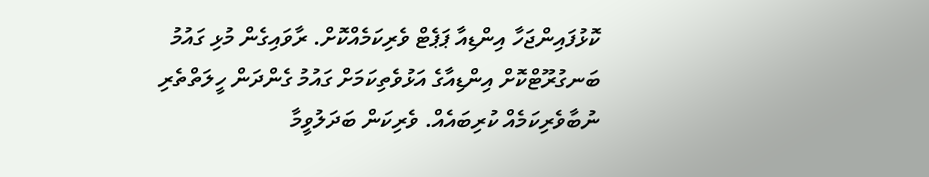ކޮޅުފައިންޖަހާ އިންޑިއާ ޕަޕެޓް ވެރިކަމެއްކޮށް. ރާވައިގެން މުޅި ގައުމު ބަނގުރޫޓްކޮށް އިންޑިއާގެ އަޅުވެތިކަމަށް ގައުމު ގެންދަން ހީލަތްތެރި ނުބާވެރިކަމެއް ކުރިބައެއް. ވެރިކަން ބަދަލުވީމާ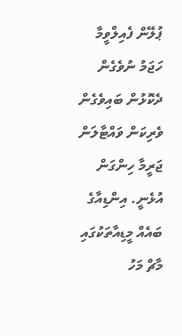ޕުލޭން ފެއިލްވީމާ ހަޖަމު ނުވެގެން ދެކޮޅުން ބައިވެގެން ވެރިކަން ވައްޓާލަން ޖަރީމާ ހިންގަން އުޅެނީ. އިންޑިއާގެ ބައެއް މީޑިއާތަކުގައި މާޗް މަހު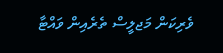ވެރިކަން މަޖލީސް ތެރެއިން ވައްޓާ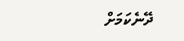ދޭނެކަމަށް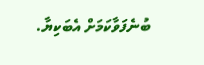ބުނެފަވާކަމަށް އެބަކިޔާ.